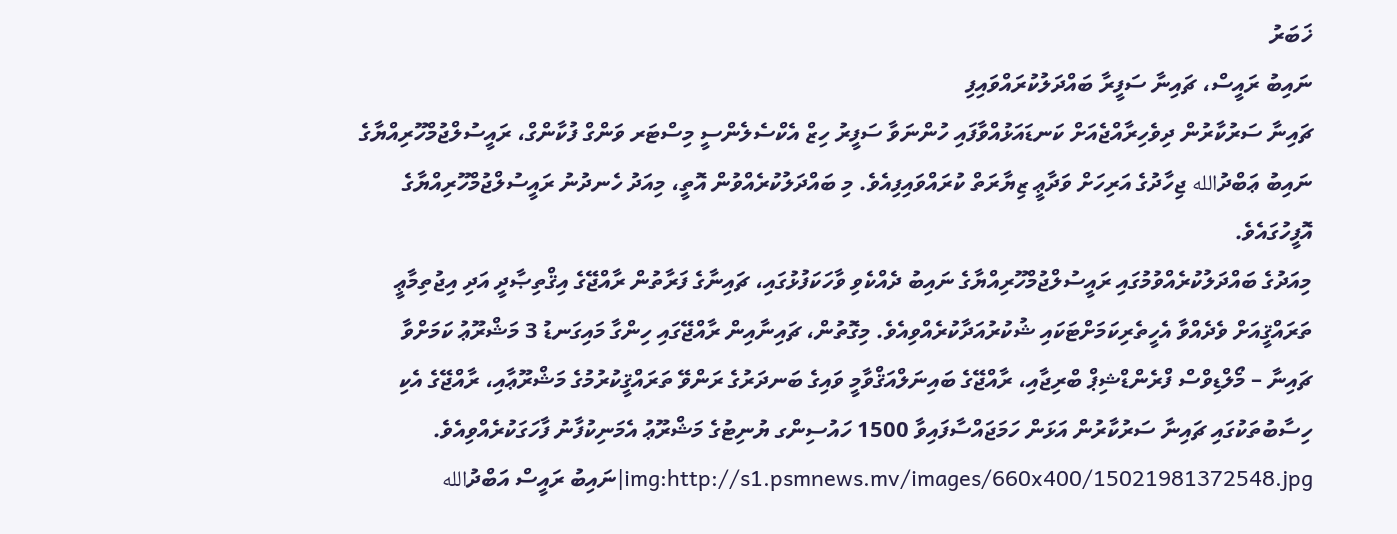ޚަބަރު
ނައިބު ރައީސް، ޗައިނާ ސަފީރާ ބައްދަލުކުރައްވައިފި
ޗައިނާ ސަރުކާރުން ދިވެހިރާއްޖެއަށް ކަނޑައަޅުއްވާފައި ހުންނަވާ ސަފީރު ހިޒް އެކްސެލެންސީ މިސްޓަރ ވަންގް ފުކާންގް، ރައީސުލްޖުމްހޫރިއްޔާގެ ނައިބު ޢަބްދުالله ޖިހާދުގެ އަރިހަށް ވަދާޢީ ޒިޔާރަތް ކުރައްވައިފިއެވެ. މި ބައްދަލުކުރެއްވުން އޮތީ، މިއަދު ހެނދުނު ރައީސުލްޖުމްހޫރިއްޔާގެ އޮފީހުގައެވެ.
މިއަދުގެ ބައްދަލުކުރެއްވުމުގައި ރައީސުލްޖުމްހޫރިއްޔާގެ ނައިބު ދެއްކެވި ވާހަކަފުޅުގައި، ޗައިނާގެ ފަރާތުން ރާއްޖޭގެ އިޤްތިޞާދީ އަދި އިޖުތިމާޢީ ތަރައްޤީއަށް ވެދެއްވާ އެހީތެރިކަމަށްޓަކައި ޝުކުރުއަދާކުރެއްވިއެވެ. މިގޮތުން، ޗައިނާއިން ރާއްޖޭގައި ހިންގާ މައިގަނޑު 3 މަޝްރޫޢު ކަމަށްވާ ޗައިނާ – މޯލްޑިވްސް ފްރެންޑްޝިޕް ބްރިޖާއި، ރާއްޖޭގެ ބައިނަލްއަޤްވާމީ ވައިގެ ބަނދަރުގެ ރަންވޭ ތަރައްޤީކުރުމުގެ މަޝްރޫޢާއި، ރާއްޖޭގެ އެކި ހިސާބުތަކުގައި ޗައިނާ ސަރުކާރުން އަޅަން ހަމަޖައްސާފައިވާ 1500 ހައުސިންގ ޔުނިޓުގެ މަޝްރޫޢު އެމަނިކުފާނު ފާހަގަކުރެއްވިއެވެ.
img:http://s1.psmnews.mv/images/660x400/15021981372548.jpg|ނައިބު ރައީސް އަބްދުالله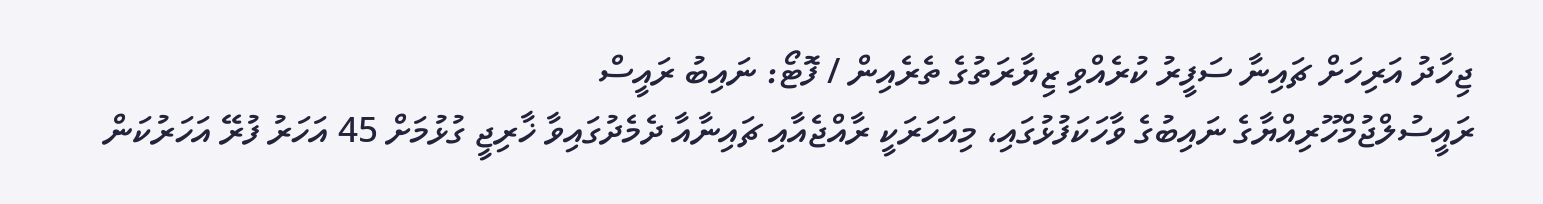ޖިހާދު އަރިހަށް ޗައިނާ ސަފީރު ކުރެއްވި ޒިޔާރަތުގެ ތެރެއިން / ފޮޓޯ: ނައިބު ރައީސް
ރައީސުލްޖުމްހޫރިއްޔާގެ ނައިބުގެ ވާހަކަފުޅުގައި، މިއަހަރަކީ ރާއްޖެއާއި ޗައިނާއާ ދެމެދުގައިވާ ޚާރިޖީ ގުޅުމަށް 45 އަހަރު ފުރޭ އަހަރުކަން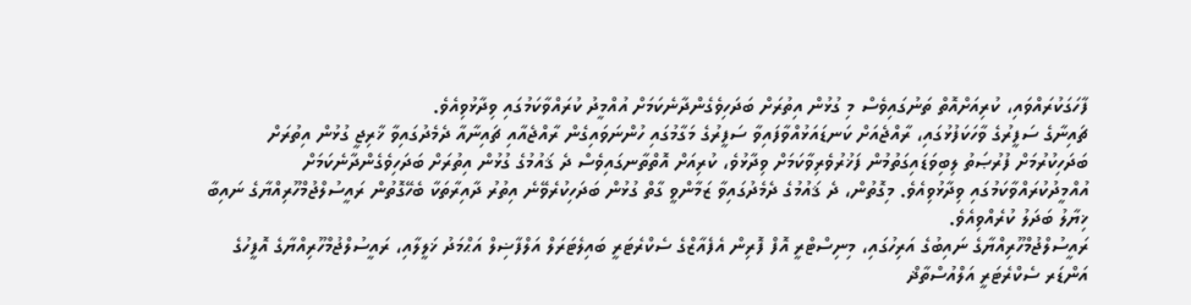ފާހަގަކުރައްވައި، ކުރިއަށްއޮތް ތަނުގައިވެސް މި ގުޅުން އިތުރަށް ބަދަހިވެގެންދާނެކަމަށް އުއްމީދު ކުރައްވާކަމުގައި ވިދާޅުވިއެވެ.
ޗައިނާގެ ސަފީރުގެ ވާހަކަފުޅުގައި، ރާއްޖެއަށް ކަނޑައަޅުއްވާފައިވާ ސަފީރުގެ މަގާމުގައި ހުންނަވައިގެން ރާއްޖެއާއި ޗައިނާއާ ދެމެދުގައިވާ ޚާރިޖީ ގުޅުން އިތުރަށް ބަދަހިކުރުމަށް ފުރުޞަތު ލިބިވަޑައިގަތުމުން ފަޚުރުވެރިވާކަމަށް ވިދާޅުވެ، ކުރިއަށް އޮތްތާނގައިވެސް ދެ ޤައުމުގެ ގުޅުން އިތުރަށް ބަދަހިވެގެންދާނެކަމަށް އުއްމީދުކުރައްވާކަމުގައި ވިދާޅުވިއެވެ. މިގޮތުން، ދެ ޤައުމުގެ ދެމެދުގައިވާ ޒަމާންވީ ގާތް ގުޅުން ބަދަހިކުރެވޭނެ އިތުރު ދާއިރާތަކާ ބެހޭގޮތުން ރައީސުލްޖުމްހޫރިއްޔާގެ ނައިބާ ޚިޔާލު ބަދަލު ކުރެއްވިއެވެ.
ރައީސުލްޖުމްހޫރިއްޔާގެ ނައިބުގެ އަރިހުގައި، މިނިސްޓްރީ އޮފް ފޮރިން އެފެއާޒްގެ ސެކްރެޓަރީ ބައިލެޓަރަލް އަލްފާޟިލް އަޙްމަދު ޚަލީލާއި، ރައީސުލްޖުމްހޫރިއްޔާގެ އޮފީހުގެ އަންޑަރ ސެކްރެޓަރީ އަލްއުސްތާޛް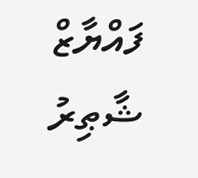ފައްޔާޒް ޝާޠިރު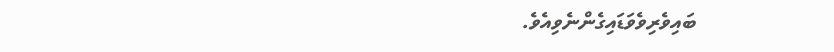ބައިވެރިވެވަޑައިގެންނެވިއެވެ.